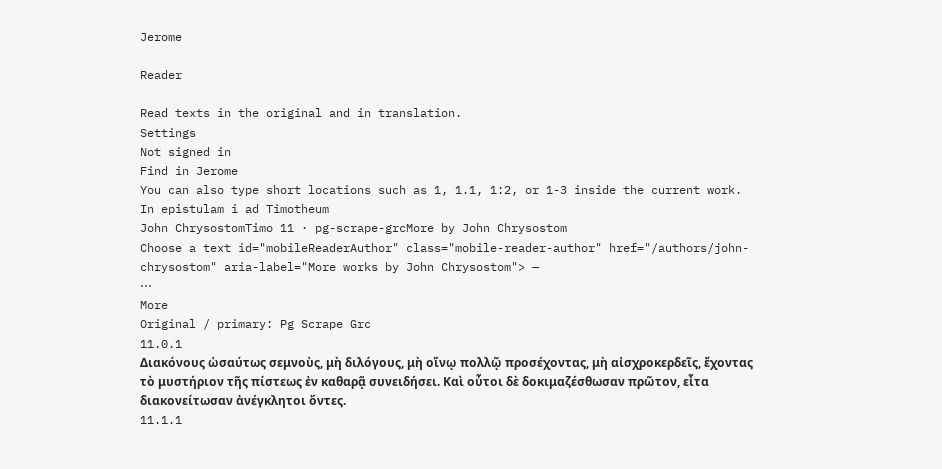Jerome

Reader

Read texts in the original and in translation.
Settings
Not signed in
Find in Jerome
You can also type short locations such as 1, 1.1, 1:2, or 1-3 inside the current work.
In epistulam i ad Timotheum
John ChrysostomTimo 11 · pg-scrape-grcMore by John Chrysostom
Choose a text id="mobileReaderAuthor" class="mobile-reader-author" href="/authors/john-chrysostom" aria-label="More works by John Chrysostom"> —
⋯
More
Original / primary: Pg Scrape Grc
11.0.1
Διακόνους ὡσαύτως σεμνοὺς, μὴ διλόγους, μὴ οἴνῳ πολλῷ προσέχοντας, μὴ αἰσχροκερδεῖς, ἔχοντας τὸ μυστήριον τῆς πίστεως ἐν καθαρᾷ συνειδήσει. Καὶ οὗτοι δὲ δοκιμαζέσθωσαν πρῶτον, εἶτα διακονείτωσαν ἀνέγκλητοι ὄντες.
11.1.1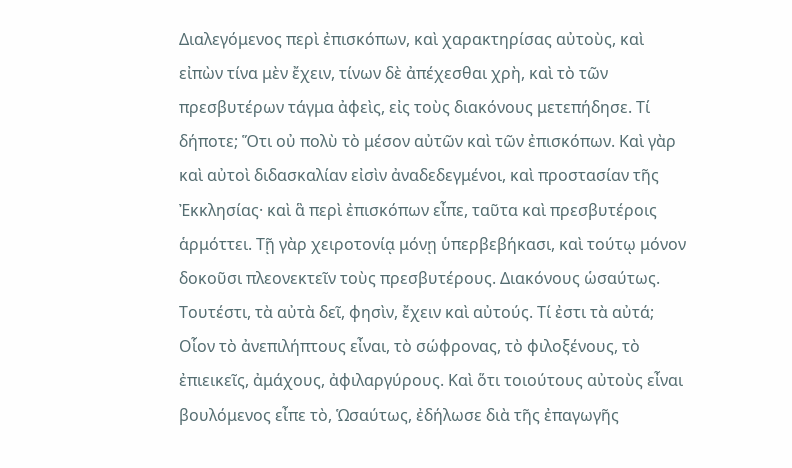Διαλεγόμενος περὶ ἐπισκόπων, καὶ χαρακτηρίσας αὐτοὺς, καὶ εἰπὼν τίνα μὲν ἔχειν, τίνων δὲ ἀπέχεσθαι χρὴ, καὶ τὸ τῶν πρεσβυτέρων τάγμα ἀφεὶς, εἰς τοὺς διακόνους μετεπήδησε. Τί δήποτε; Ὅτι οὐ πολὺ τὸ μέσον αὐτῶν καὶ τῶν ἐπισκόπων. Καὶ γὰρ καὶ αὐτοὶ διδασκαλίαν εἰσὶν ἀναδεδεγμένοι, καὶ προστασίαν τῆς Ἐκκλησίας· καὶ ἃ περὶ ἐπισκόπων εἶπε, ταῦτα καὶ πρεσβυτέροις ἁρμόττει. Τῇ γὰρ χειροτονίᾳ μόνῃ ὑπερβεβήκασι, καὶ τούτῳ μόνον δοκοῦσι πλεονεκτεῖν τοὺς πρεσβυτέρους. Διακόνους ὡσαύτως. Τουτέστι, τὰ αὐτὰ δεῖ, φησὶν, ἔχειν καὶ αὐτούς. Τί ἐστι τὰ αὐτά; Οἷον τὸ ἀνεπιλήπτους εἶναι, τὸ σώφρονας, τὸ φιλοξένους, τὸ ἐπιεικεῖς, ἀμάχους, ἀφιλαργύρους. Καὶ ὅτι τοιούτους αὐτοὺς εἶναι βουλόμενος εἶπε τὸ, Ὡσαύτως, ἐδήλωσε διὰ τῆς ἐπαγωγῆς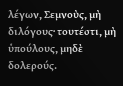λέγων, Σεμνοὺς, μὴ διλόγους· τουτέστι, μὴ ὑπούλους, μηδὲ δολερούς.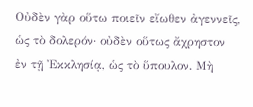Οὐδὲν γὰρ οὕτω ποιεῖν εἴωθεν ἀγεννεῖς, ὡς τὸ δολερόν· οὐδὲν οὕτως ἄχρηστον ἐν τῇ Ἐκκλησίᾳ, ὡς τὸ ὕπουλον. Μὴ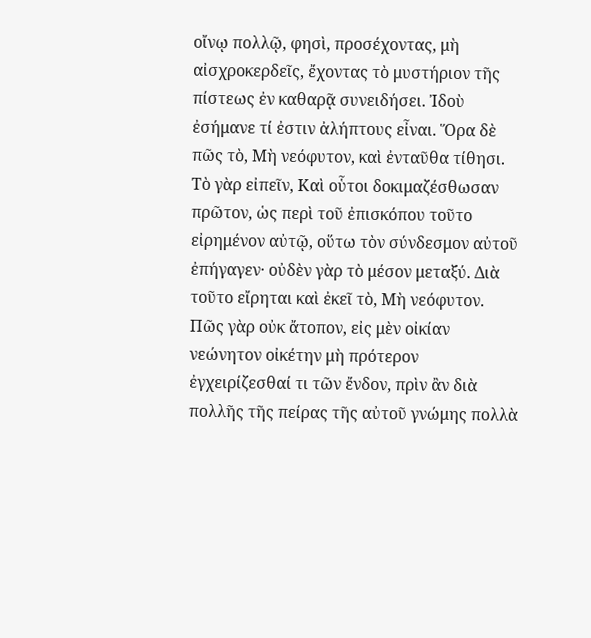οἴνῳ πολλῷ, φησὶ, προσέχοντας, μὴ αἰσχροκερδεῖς, ἔχοντας τὸ μυστήριον τῆς πίστεως ἐν καθαρᾷ συνειδήσει. Ἰδοὺ ἐσήμανε τί ἐστιν ἀλήπτους εἶναι. Ὅρα δὲ πῶς τὸ, Μὴ νεόφυτον, καὶ ἐνταῦθα τίθησι. Τὸ γὰρ εἰπεῖν, Καὶ οὗτοι δοκιμαζέσθωσαν πρῶτον, ὡς περὶ τοῦ ἐπισκόπου τοῦτο εἰρημένον αὐτῷ, οὕτω τὸν σύνδεσμον αὐτοῦ ἐπήγαγεν· οὐδὲν γὰρ τὸ μέσον μεταξύ. Διὰ τοῦτο εἴρηται καὶ ἐκεῖ τὸ, Μὴ νεόφυτον. Πῶς γὰρ οὐκ ἄτοπον, εἰς μὲν οἰκίαν νεώνητον οἰκέτην μὴ πρότερον ἐγχειρίζεσθαί τι τῶν ἔνδον, πρὶν ἂν διὰ πολλῆς τῆς πείρας τῆς αὐτοῦ γνώμης πολλὰ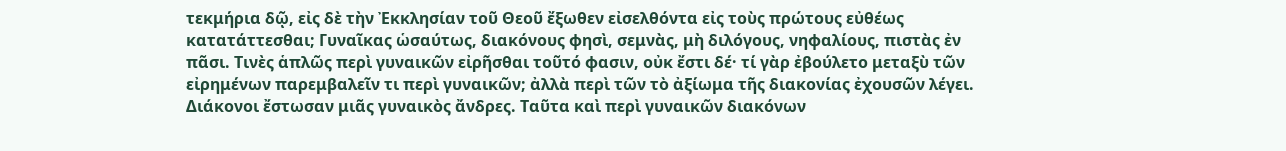τεκμήρια δῷ, εἰς δὲ τὴν Ἐκκλησίαν τοῦ Θεοῦ ἔξωθεν εἰσελθόντα εἰς τοὺς πρώτους εὐθέως κατατάττεσθαι; Γυναῖκας ὡσαύτως, διακόνους φησὶ, σεμνὰς, μὴ διλόγους, νηφαλίους, πιστὰς ἐν πᾶσι. Τινὲς ἁπλῶς περὶ γυναικῶν εἰρῆσθαι τοῦτό φασιν, οὐκ ἔστι δέ· τί γὰρ ἐβούλετο μεταξὺ τῶν εἰρημένων παρεμβαλεῖν τι περὶ γυναικῶν; ἀλλὰ περὶ τῶν τὸ ἀξίωμα τῆς διακονίας ἐχουσῶν λέγει. Διάκονοι ἔστωσαν μιᾶς γυναικὸς ἄνδρες. Ταῦτα καὶ περὶ γυναικῶν διακόνων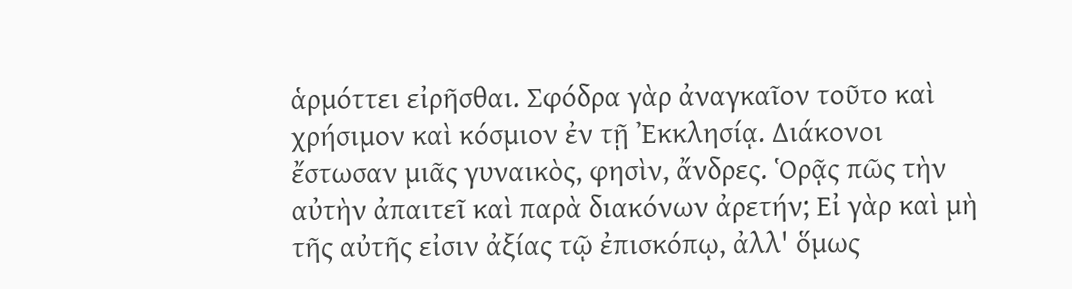ἁρμόττει εἰρῆσθαι. Σφόδρα γὰρ ἀναγκαῖον τοῦτο καὶ χρήσιμον καὶ κόσμιον ἐν τῇ Ἐκκλησίᾳ. Διάκονοι ἔστωσαν μιᾶς γυναικὸς, φησὶν, ἄνδρες. Ὁρᾷς πῶς τὴν αὐτὴν ἀπαιτεῖ καὶ παρὰ διακόνων ἀρετήν; Εἰ γὰρ καὶ μὴ τῆς αὐτῆς εἰσιν ἀξίας τῷ ἐπισκόπῳ, ἀλλ' ὅμως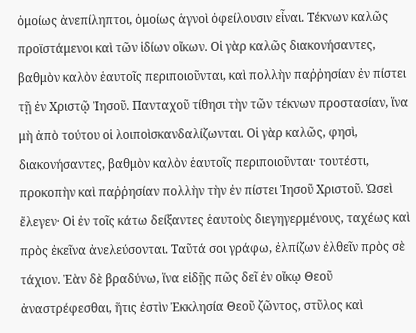ὁμοίως ἀνεπίληπτοι, ὁμοίως ἁγνοὶ ὀφείλουσιν εἶναι. Τέκνων καλῶς προϊστάμενοι καὶ τῶν ἰδίων οἴκων. Οἱ γὰρ καλῶς διακονήσαντες, βαθμὸν καλὸν ἑαυτοῖς περιποιοῦνται, καὶ πολλὴν παῤῥησίαν ἐν πίστει τῇ ἐν Χριστῷ Ἰησοῦ. Πανταχοῦ τίθησι τὴν τῶν τέκνων προστασίαν, ἵνα μὴ ἀπὸ τούτου οἱ λοιποὶσκανδαλίζωνται. Οἱ γὰρ καλῶς, φησὶ, διακονήσαντες, βαθμὸν καλὸν ἑαυτοῖς περιποιοῦνται· τουτέστι, προκοπὴν καὶ παῤῥησίαν πολλὴν τὴν ἐν πίστει Ἰησοῦ Χριστοῦ. Ὡσεὶ ἔλεγεν· Οἱ ἐν τοῖς κάτω δείξαντες ἑαυτοὺς διεγηγερμένους, ταχέως καὶ πρὸς ἐκεῖνα ἀνελεύσονται. Ταῦτά σοι γράφω, ἐλπίζων ἐλθεῖν πρὸς σὲ τάχιον. Ἐὰν δὲ βραδύνω, ἵνα εἰδῇς πῶς δεῖ ἐν οἴκῳ Θεοῦ ἀναστρέφεσθαι, ἥτις ἐστὶν Ἐκκλησία Θεοῦ ζῶντος, στῦλος καὶ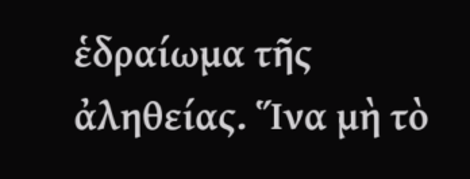ἑδραίωμα τῆς ἀληθείας. Ἵνα μὴ τὸ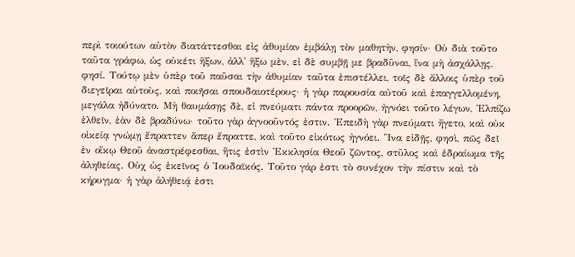περὶ τοιούτων αὐτὸν διατάττεσθαι εἰς ἀθυμίαν ἐμβάλῃ τὸν μαθητὴν, φησίν· Οὐ διὰ τοῦτο ταῦτα γράφω, ὡς οὐκέτι ἥξων, ἀλλ' ἥξω μὲν, εἰ δὲ συμβῇ με βραδῦναι, ἵνα μὴ ἀσχάλλῃς, φησί. Τούτῳ μὲν ὑπὲρ τοῦ παῦσαι τὴν ἀθυμίαν ταῦτα ἐπιστέλλει, τοῖς δὲ ἄλλοις ὑπὲρ τοῦ διεγεῖραι αὐτοὺς, καὶ ποιῆσαι σπουδαιοτέρους· ἡ γὰρ παρουσία αὐτοῦ καὶ ἐπαγγελλομένη, μεγάλα ἠδύνατο. Μὴ θαυμάσῃς δὲ, εἰ πνεύματι πάντα προορῶν, ἠγνόει τοῦτο λέγων, Ἐλπίζω ἐλθεῖν, ἐὰν δὲ βραδύνω· τοῦτο γὰρ ἀγνοοῦντός ἐστιν. Ἐπειδὴ γὰρ πνεύματι ἤγετο, καὶ οὐκ οἰκείᾳ γνώμῃ ἔπραττεν ἅπερ ἔπραττε, καὶ τοῦτο εἰκότως ἠγνόει. Ἵνα εἰδῇς, φησὶ, πῶς δεῖ ἐν οἴκῳ Θεοῦ ἀναστρέφεσθαι, ἥτις ἐστὶν Ἐκκλησία Θεοῦ ζῶντος, στῦλος καὶ ἑδραίωμα τῆς ἀληθείας. Οὐχ ὡς ἐκεῖνος ὁ Ἰουδαϊκός. Τοῦτο γάρ ἐστι τὸ συνέχον τὴν πίστιν καὶ τὸ κήρυγμα· ἡ γὰρ ἀλήθειᾴ ἐστι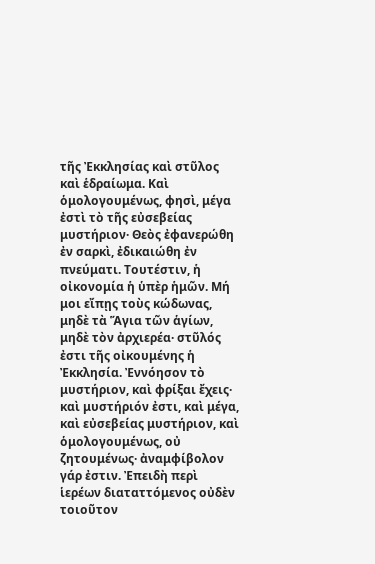τῆς Ἐκκλησίας καὶ στῦλος καὶ ἑδραίωμα. Καὶ ὁμολογουμένως, φησὶ, μέγα ἐστὶ τὸ τῆς εὐσεβείας μυστήριον· Θεὸς ἐφανερώθη ἐν σαρκὶ, ἐδικαιώθη ἐν πνεύματι. Τουτέστιν, ἡ οἰκονομία ἡ ὑπὲρ ἡμῶν. Μή μοι εἴπῃς τοὺς κώδωνας, μηδὲ τὰ Ἅγια τῶν ἁγίων, μηδὲ τὸν ἀρχιερέα· στῦλός ἐστι τῆς οἰκουμένης ἡ Ἐκκλησία. Ἐννόησον τὸ μυστήριον, καὶ φρίξαι ἔχεις· καὶ μυστήριόν ἐστι, καὶ μέγα, καὶ εὐσεβείας μυστήριον, καὶ ὁμολογουμένως, οὐ ζητουμένως· ἀναμφίβολον γάρ ἐστιν. Ἐπειδὴ περὶ ἱερέων διαταττόμενος οὐδὲν τοιοῦτον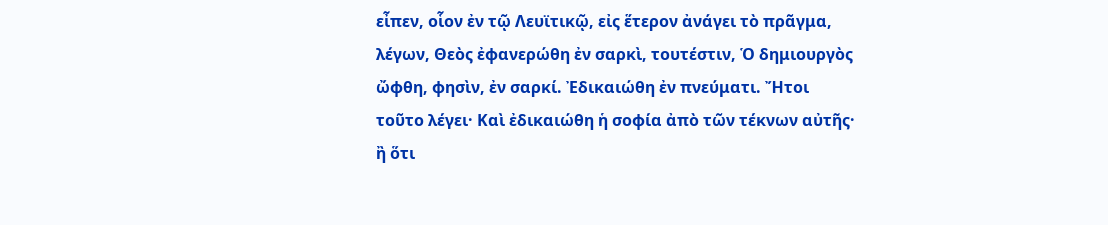εἶπεν, οἷον ἐν τῷ Λευϊτικῷ, εἰς ἕτερον ἀνάγει τὸ πρᾶγμα, λέγων, Θεὸς ἐφανερώθη ἐν σαρκὶ, τουτέστιν, Ὁ δημιουργὸς ὤφθη, φησὶν, ἐν σαρκί. Ἐδικαιώθη ἐν πνεύματι. Ἤτοι τοῦτο λέγει· Καὶ ἐδικαιώθη ἡ σοφία ἀπὸ τῶν τέκνων αὐτῆς· ἢ ὅτι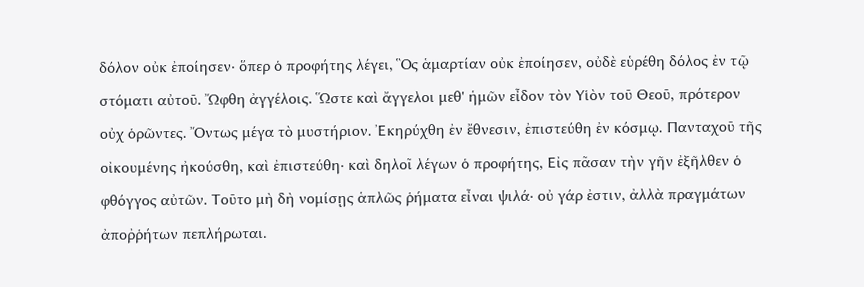δόλον οὐκ ἐποίησεν· ὅπερ ὁ προφήτης λέγει, Ὃς ἁμαρτίαν οὐκ ἐποίησεν, οὐδὲ εὑρέθη δόλος ἐν τῷ στόματι αὐτοῦ. Ὤφθη ἀγγέλοις. Ὥστε καὶ ἄγγελοι μεθ' ἡμῶν εἶδον τὸν Υἱὸν τοῦ Θεοῦ, πρότερον οὐχ ὁρῶντες. Ὄντως μέγα τὸ μυστήριον. Ἐκηρύχθη ἐν ἔθνεσιν, ἐπιστεύθη ἐν κόσμῳ. Πανταχοῦ τῆς οἰκουμένης ἠκούσθη, καὶ ἐπιστεύθη· καὶ δηλοῖ λέγων ὁ προφήτης, Εἰς πᾶσαν τὴν γῆν ἐξῆλθεν ὁ φθόγγος αὐτῶν. Τοῦτο μὴ δὴ νομίσῃς ἁπλῶς ῥήματα εἶναι ψιλά· οὐ γάρ ἐστιν, ἀλλὰ πραγμάτων ἀποῤῥήτων πεπλήρωται.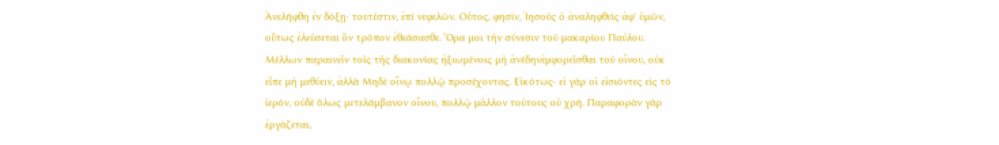Ἀνελήφθη ἐν δόξῃ· τουτέστιν, ἐπὶ νεφελῶν. Οὗτος, φησὶν, Ἰησοῦς ὁ ἀναληφθεὶς ἀφ' ὑμῶν, οὕτως ἐλεύσεται ὃν τρόπον ἐθεάσασθε. Ὅρα μοι τὴν σύνεσιν τοῦ μακαρίου Παύλου. Μέλλων παραινεῖν τοῖς τῆς διακονίας ἠξιωμένοις μὴ ἀνέδηνἐμφορεῖσθαι τοῦ οἴνου, οὐκ εἶπε μὴ μεθύειν, ἀλλὰ Μηδὲ οἴνῳ πολλῷ προσέχοντας. Εἰκότως· εἰ γὰρ οἱ εἰσιόντες εἰς τὸ ἱερὸν, οὐδὲ ὅλως μετελάμβανον οἴνου, πολλῷ μᾶλλον τούτους οὐ χρή. Παραφορὰν γὰρ ἐργάζεται,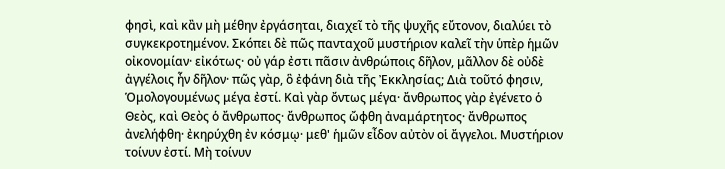φησὶ, καὶ κἂν μὴ μέθην ἐργάσηται, διαχεῖ τὸ τῆς ψυχῆς εὔτονον, διαλύει τὸ συγκεκροτημένον. Σκόπει δὲ πῶς πανταχοῦ μυστήριον καλεῖ τὴν ὑπὲρ ἡμῶν οἰκονομίαν· εἰκότως· οὐ γάρ ἐστι πᾶσιν ἀνθρώποις δῆλον, μᾶλλον δὲ οὐδὲ ἀγγέλοις ἦν δῆλον· πῶς γὰρ, ὃ ἐφάνη διὰ τῆς Ἐκκλησίας; Διὰ τοῦτό φησιν, Ὁμολογουμένως μέγα ἐστί. Καὶ γὰρ ὄντως μέγα· ἄνθρωπος γὰρ ἐγένετο ὁ Θεὸς, καὶ Θεὸς ὁ ἄνθρωπος· ἄνθρωπος ὤφθη ἀναμάρτητος· ἄνθρωπος ἀνελήφθη· ἐκηρύχθη ἐν κόσμῳ· μεθ' ἡμῶν εἶδον αὐτὸν οἱ ἄγγελοι. Μυστήριον τοίνυν ἐστί. Μὴ τοίνυν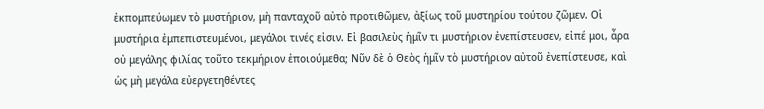ἐκπομπεύωμεν τὸ μυστήριον, μὴ πανταχοῦ αὐτὸ προτιθῶμεν, ἀξίως τοῦ μυστηρίου τούτου ζῶμεν. Οἱ μυστήρια ἐμπεπιστευμένοι, μεγάλοι τινές εἰσιν. Εἰ βασιλεὺς ἡμῖν τι μυστήριον ἐνεπίστευσεν, εἰπέ μοι, ἆρα οὐ μεγάλης φιλίας τοῦτο τεκμήριον ἐποιούμεθα; Νῦν δὲ ὁ Θεὸς ἡμῖν τὸ μυστήριον αὐτοῦ ἐνεπίστευσε, καὶ ὡς μὴ μεγάλα εὐεργετηθέντες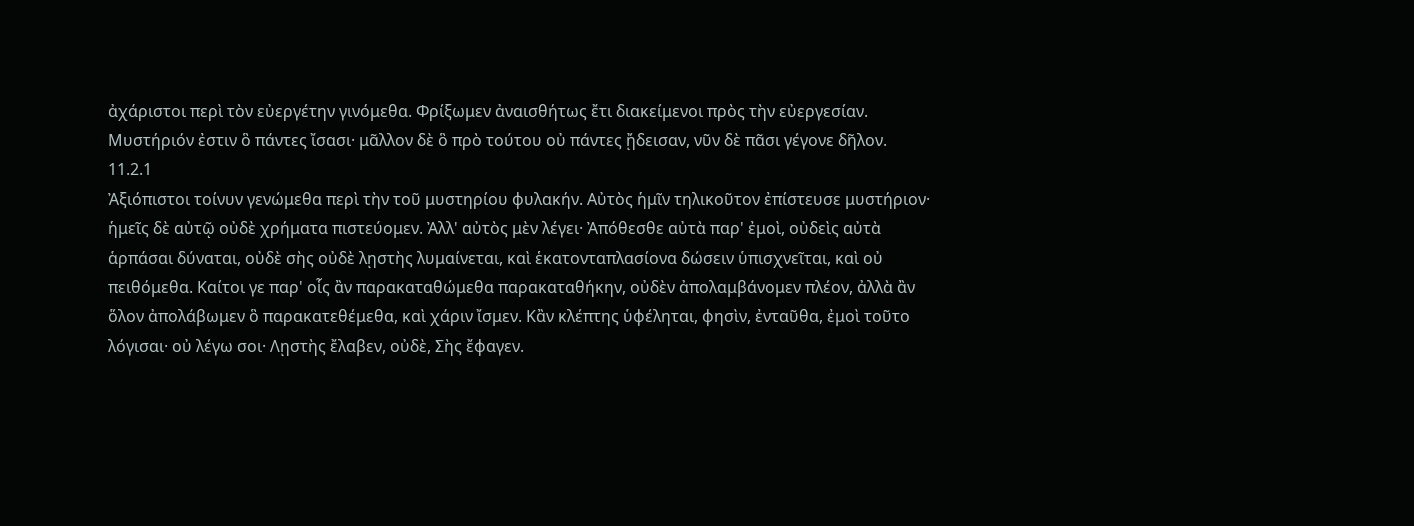ἀχάριστοι περὶ τὸν εὐεργέτην γινόμεθα. Φρίξωμεν ἀναισθήτως ἔτι διακείμενοι πρὸς τὴν εὐεργεσίαν. Μυστήριόν ἐστιν ὃ πάντες ἴσασι· μᾶλλον δὲ ὃ πρὸ τούτου οὐ πάντες ᾔδεισαν, νῦν δὲ πᾶσι γέγονε δῆλον.
11.2.1
Ἀξιόπιστοι τοίνυν γενώμεθα περὶ τὴν τοῦ μυστηρίου φυλακήν. Αὐτὸς ἡμῖν τηλικοῦτον ἐπίστευσε μυστήριον· ἡμεῖς δὲ αὐτῷ οὐδὲ χρήματα πιστεύομεν. Ἀλλ' αὐτὸς μὲν λέγει· Ἀπόθεσθε αὐτὰ παρ' ἐμοὶ, οὐδεὶς αὐτὰ ἁρπάσαι δύναται, οὐδὲ σὴς οὐδὲ λῃστὴς λυμαίνεται, καὶ ἑκατονταπλασίονα δώσειν ὑπισχνεῖται, καὶ οὐ πειθόμεθα. Καίτοι γε παρ' οἷς ἂν παρακαταθώμεθα παρακαταθήκην, οὐδὲν ἀπολαμβάνομεν πλέον, ἀλλὰ ἂν ὅλον ἀπολάβωμεν ὃ παρακατεθέμεθα, καὶ χάριν ἴσμεν. Κἂν κλέπτης ὑφέληται, φησὶν, ἐνταῦθα, ἐμοὶ τοῦτο λόγισαι· οὐ λέγω σοι· Λῃστὴς ἔλαβεν, οὐδὲ, Σὴς ἔφαγεν.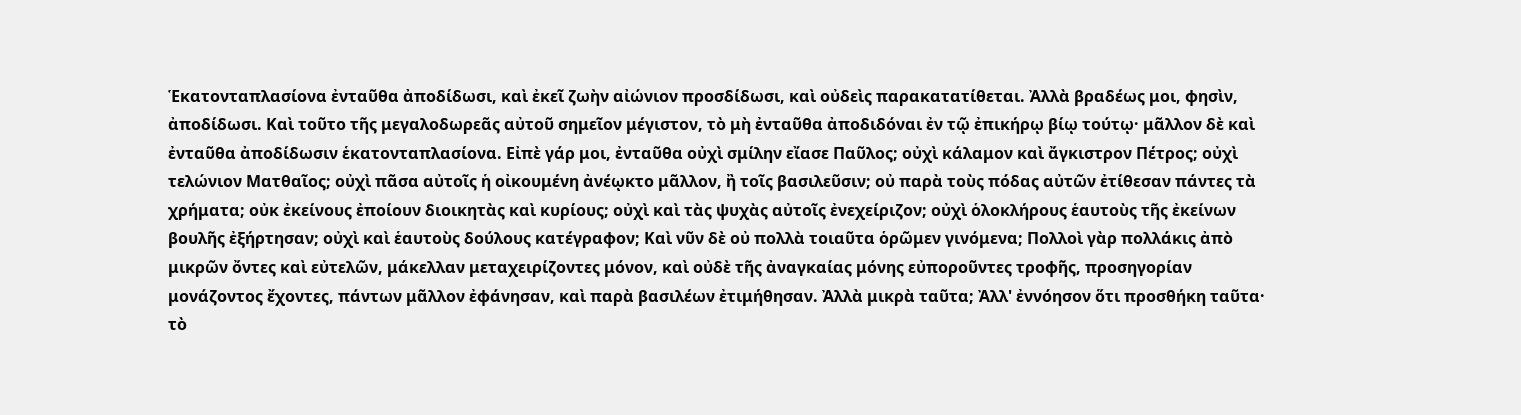Ἑκατονταπλασίονα ἐνταῦθα ἀποδίδωσι, καὶ ἐκεῖ ζωὴν αἰώνιον προσδίδωσι, καὶ οὐδεὶς παρακατατίθεται. Ἀλλὰ βραδέως μοι, φησὶν, ἀποδίδωσι. Καὶ τοῦτο τῆς μεγαλοδωρεᾶς αὐτοῦ σημεῖον μέγιστον, τὸ μὴ ἐνταῦθα ἀποδιδόναι ἐν τῷ ἐπικήρῳ βίῳ τούτῳ· μᾶλλον δὲ καὶ ἐνταῦθα ἀποδίδωσιν ἑκατονταπλασίονα. Εἰπὲ γάρ μοι, ἐνταῦθα οὐχὶ σμίλην εἴασε Παῦλος; οὐχὶ κάλαμον καὶ ἄγκιστρον Πέτρος; οὐχὶ τελώνιον Ματθαῖος; οὐχὶ πᾶσα αὐτοῖς ἡ οἰκουμένη ἀνέῳκτο μᾶλλον, ἢ τοῖς βασιλεῦσιν; οὐ παρὰ τοὺς πόδας αὐτῶν ἐτίθεσαν πάντες τὰ χρήματα; οὐκ ἐκείνους ἐποίουν διοικητὰς καὶ κυρίους; οὐχὶ καὶ τὰς ψυχὰς αὐτοῖς ἐνεχείριζον; οὐχὶ ὁλοκλήρους ἑαυτοὺς τῆς ἐκείνων βουλῆς ἐξήρτησαν; οὐχὶ καὶ ἑαυτοὺς δούλους κατέγραφον; Καὶ νῦν δὲ οὐ πολλὰ τοιαῦτα ὁρῶμεν γινόμενα; Πολλοὶ γὰρ πολλάκις ἀπὸ μικρῶν ὄντες καὶ εὐτελῶν, μάκελλαν μεταχειρίζοντες μόνον, καὶ οὐδὲ τῆς ἀναγκαίας μόνης εὐποροῦντες τροφῆς, προσηγορίαν μονάζοντος ἔχοντες, πάντων μᾶλλον ἐφάνησαν, καὶ παρὰ βασιλέων ἐτιμήθησαν. Ἀλλὰ μικρὰ ταῦτα; Ἀλλ' ἐννόησον ὅτι προσθήκη ταῦτα· τὸ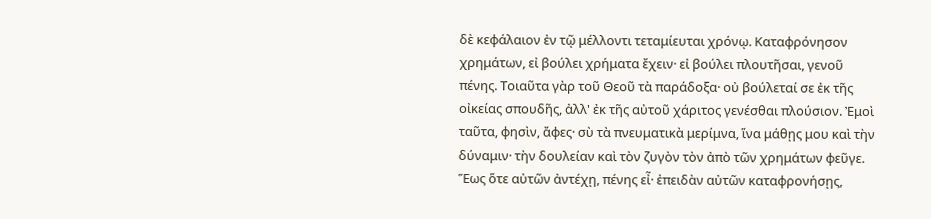δὲ κεφάλαιον ἐν τῷ μέλλοντι τεταμίευται χρόνῳ. Καταφρόνησον χρημάτων, εἰ βούλει χρήματα ἔχειν· εἰ βούλει πλουτῆσαι, γενοῦ πένης. Τοιαῦτα γὰρ τοῦ Θεοῦ τὰ παράδοξα· οὐ βούλεταί σε ἐκ τῆς οἰκείας σπουδῆς, ἀλλ' ἐκ τῆς αὐτοῦ χάριτος γενέσθαι πλούσιον. Ἐμοὶ ταῦτα, φησὶν, ἄφες· σὺ τὰ πνευματικὰ μερίμνα, ἵνα μάθῃς μου καὶ τὴν δύναμιν· τὴν δουλείαν καὶ τὸν ζυγὸν τὸν ἀπὸ τῶν χρημάτων φεῦγε. Ἕως ὅτε αὐτῶν ἀντέχῃ, πένης εἶ· ἐπειδὰν αὐτῶν καταφρονήσῃς,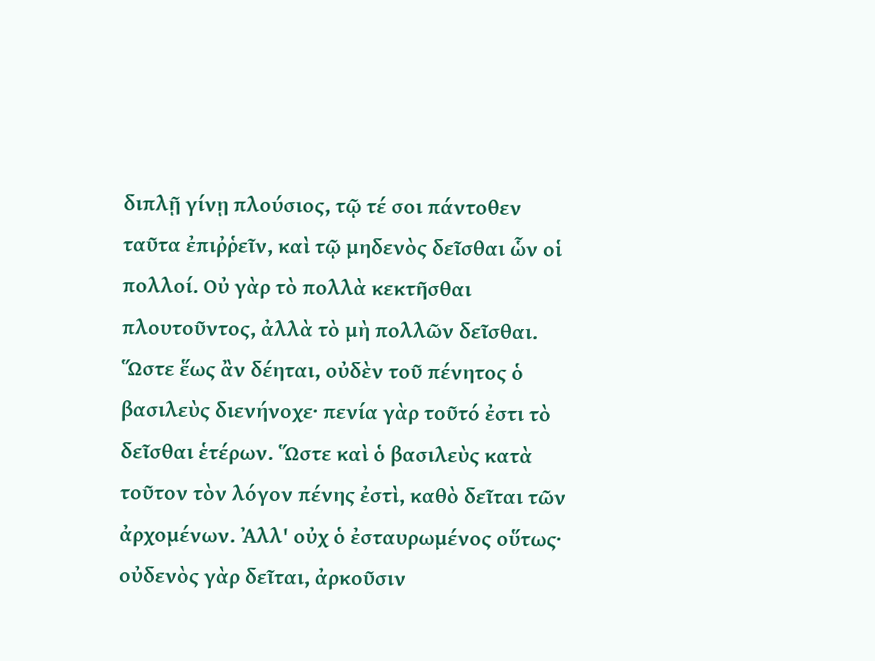διπλῇ γίνῃ πλούσιος, τῷ τέ σοι πάντοθεν ταῦτα ἐπιῤῥεῖν, καὶ τῷ μηδενὸς δεῖσθαι ὧν οἱ πολλοί. Οὐ γὰρ τὸ πολλὰ κεκτῆσθαι πλουτοῦντος, ἀλλὰ τὸ μὴ πολλῶν δεῖσθαι. Ὥστε ἕως ἂν δέηται, οὐδὲν τοῦ πένητος ὁ βασιλεὺς διενήνοχε· πενία γὰρ τοῦτό ἐστι τὸ δεῖσθαι ἑτέρων. Ὥστε καὶ ὁ βασιλεὺς κατὰ τοῦτον τὸν λόγον πένης ἐστὶ, καθὸ δεῖται τῶν ἀρχομένων. Ἀλλ' οὐχ ὁ ἐσταυρωμένος οὕτως· οὐδενὸς γὰρ δεῖται, ἀρκοῦσιν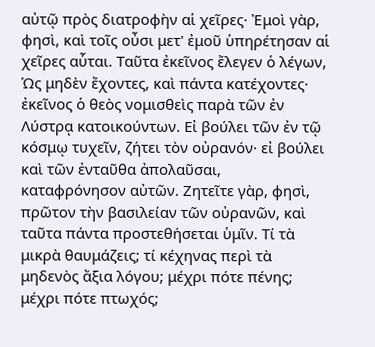αὐτῷ πρὸς διατροφὴν αἱ χεῖρες· Ἐμοὶ γὰρ, φησὶ, καὶ τοῖς οὖσι μετ' ἐμοῦ ὑπηρέτησαν αἱ χεῖρες αὗται. Ταῦτα ἐκεῖνος ἔλεγεν ὁ λέγων, Ὡς μηδὲν ἔχοντες, καὶ πάντα κατέχοντες· ἐκεῖνος ὁ θεὸς νομισθεὶς παρὰ τῶν ἐν Λύστρᾳ κατοικούντων. Εἰ βούλει τῶν ἐν τῷ κόσμῳ τυχεῖν, ζήτει τὸν οὐρανόν· εἰ βούλει καὶ τῶν ἐνταῦθα ἀπολαῦσαι, καταφρόνησον αὐτῶν. Ζητεῖτε γὰρ, φησὶ, πρῶτον τὴν βασιλείαν τῶν οὐρανῶν, καὶ ταῦτα πάντα προστεθήσεται ὑμῖν. Τί τὰ μικρὰ θαυμάζεις; τί κέχηνας περὶ τὰ μηδενὸς ἄξια λόγου; μέχρι πότε πένης; μέχρι πότε πτωχός;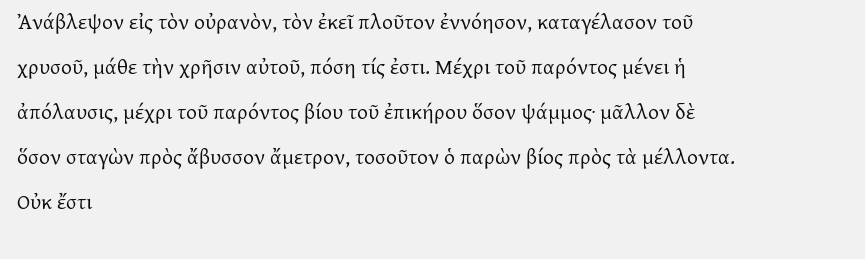Ἀνάβλεψον εἰς τὸν οὐρανὸν, τὸν ἐκεῖ πλοῦτον ἐννόησον, καταγέλασον τοῦ χρυσοῦ, μάθε τὴν χρῆσιν αὐτοῦ, πόση τίς ἐστι. Μέχρι τοῦ παρόντος μένει ἡ ἀπόλαυσις, μέχρι τοῦ παρόντος βίου τοῦ ἐπικήρου ὅσον ψάμμος· μᾶλλον δὲ ὅσον σταγὼν πρὸς ἄβυσσον ἄμετρον, τοσοῦτον ὁ παρὼν βίος πρὸς τὰ μέλλοντα. Οὐκ ἔστι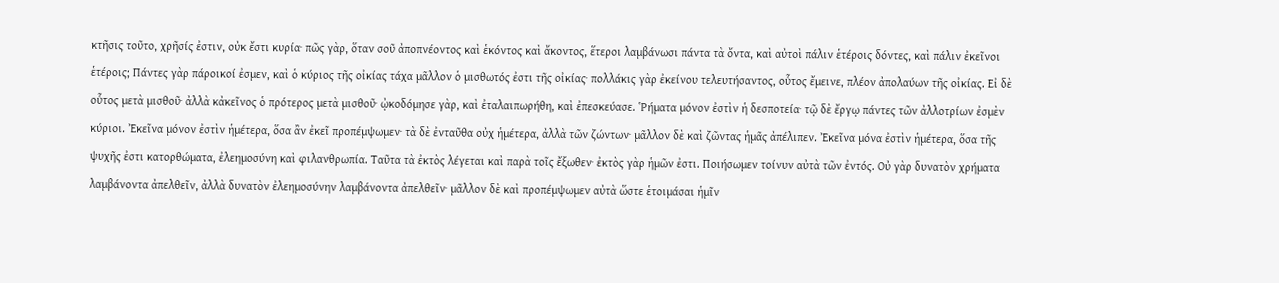κτῆσις τοῦτο, χρῆσίς ἐστιν, οὐκ ἔστι κυρία· πῶς γὰρ, ὅταν σοῦ ἀποπνέοντος καὶ ἑκόντος καὶ ἄκοντος, ἕτεροι λαμβάνωσι πάντα τὰ ὄντα, καὶ αὐτοὶ πάλιν ἑτέροις δόντες, καὶ πάλιν ἐκεῖνοι ἑτέροις; Πάντες γὰρ πάροικοί ἐσμεν, καὶ ὁ κύριος τῆς οἰκίας τάχα μᾶλλον ὁ μισθωτός ἐστι τῆς οἰκίας· πολλάκις γὰρ ἐκείνου τελευτήσαντος, οὗτος ἔμεινε, πλέον ἀπολαύων τῆς οἰκίας. Εἰ δὲ οὗτος μετὰ μισθοῦ· ἀλλὰ κἀκεῖνος ὁ πρότερος μετὰ μισθοῦ· ᾠκοδόμησε γὰρ, καὶ ἐταλαιπωρήθη, καὶ ἐπεσκεύασε. Ῥήματα μόνον ἐστὶν ἡ δεσποτεία· τῷ δὲ ἔργῳ πάντες τῶν ἀλλοτρίων ἐσμὲν κύριοι. Ἐκεῖνα μόνον ἐστὶν ἡμέτερα, ὅσα ἂν ἐκεῖ προπέμψωμεν· τὰ δὲ ἐνταῦθα οὐχ ἡμέτερα, ἀλλὰ τῶν ζώντων· μᾶλλον δὲ καὶ ζῶντας ἡμᾶς ἀπέλιπεν. Ἐκεῖνα μόνα ἐστὶν ἡμέτερα, ὅσα τῆς ψυχῆς ἐστι κατορθώματα, ἐλεημοσύνη καὶ φιλανθρωπία. Ταῦτα τὰ ἐκτὸς λέγεται καὶ παρὰ τοῖς ἔξωθεν· ἐκτὸς γὰρ ἡμῶν ἐστι. Ποιήσωμεν τοίνυν αὐτὰ τῶν ἐντός. Οὐ γὰρ δυνατὸν χρήματα λαμβάνοντα ἀπελθεῖν, ἀλλὰ δυνατὸν ἐλεημοσύνην λαμβάνοντα ἀπελθεῖν· μᾶλλον δὲ καὶ προπέμψωμεν αὐτὰ ὥστε ἑτοιμάσαι ἡμῖν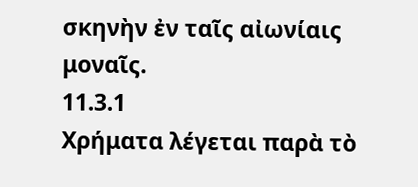σκηνὴν ἐν ταῖς αἰωνίαις μοναῖς.
11.3.1
Χρήματα λέγεται παρὰ τὸ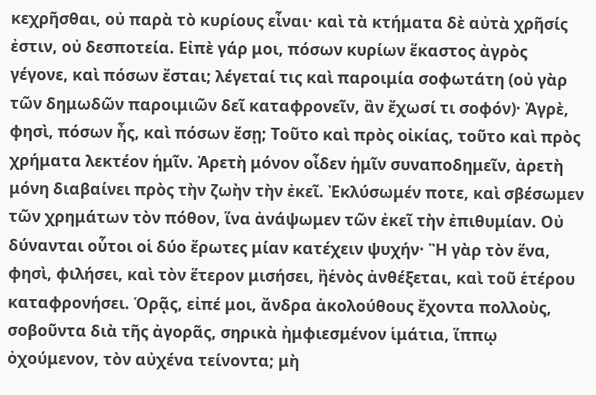κεχρῆσθαι, οὐ παρὰ τὸ κυρίους εἶναι· καὶ τὰ κτήματα δὲ αὐτὰ χρῆσίς ἐστιν, οὐ δεσποτεία. Εἰπὲ γάρ μοι, πόσων κυρίων ἕκαστος ἀγρὸς γέγονε, καὶ πόσων ἔσται; λέγεταί τις καὶ παροιμία σοφωτάτη (οὐ γὰρ τῶν δημωδῶν παροιμιῶν δεῖ καταφρονεῖν, ἂν ἔχωσί τι σοφόν)· Ἀγρὲ, φησὶ, πόσων ἦς, καὶ πόσων ἔσῃ; Τοῦτο καὶ πρὸς οἰκίας, τοῦτο καὶ πρὸς χρήματα λεκτέον ἡμῖν. Ἀρετὴ μόνον οἶδεν ἡμῖν συναποδημεῖν, ἀρετὴ μόνη διαβαίνει πρὸς τὴν ζωὴν τὴν ἐκεῖ. Ἐκλύσωμέν ποτε, καὶ σβέσωμεν τῶν χρημάτων τὸν πόθον, ἵνα ἀνάψωμεν τῶν ἐκεῖ τὴν ἐπιθυμίαν. Οὐ δύνανται οὗτοι οἱ δύο ἔρωτες μίαν κατέχειν ψυχήν· Ἢ γὰρ τὸν ἕνα, φησὶ, φιλήσει, καὶ τὸν ἕτερον μισήσει, ἢἑνὸς ἀνθέξεται, καὶ τοῦ ἑτέρου καταφρονήσει. Ὁρᾷς, εἰπέ μοι, ἄνδρα ἀκολούθους ἔχοντα πολλοὺς, σοβοῦντα διὰ τῆς ἀγορᾶς, σηρικὰ ἠμφιεσμένον ἱμάτια, ἵππῳ ὀχούμενον, τὸν αὐχένα τείνοντα; μὴ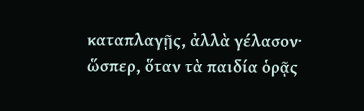καταπλαγῇς, ἀλλὰ γέλασον· ὥσπερ, ὅταν τὰ παιδία ὁρᾷς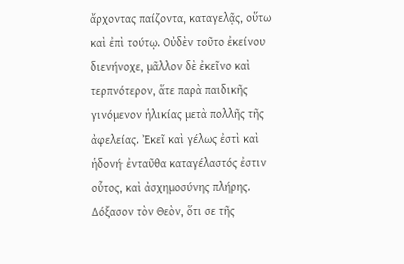ἄρχοντας παίζοντα, καταγελᾷς, οὕτω καὶ ἐπὶ τούτῳ. Οὐδὲν τοῦτο ἐκείνου διενήνοχε, μᾶλλον δὲ ἐκεῖνο καὶ τερπνότερον, ἅτε παρὰ παιδικῆς γινόμενον ἡλικίας μετὰ πολλῆς τῆς ἀφελείας. Ἐκεῖ καὶ γέλως ἐστὶ καὶ ἡδονή· ἐνταῦθα καταγέλαστός ἐστιν οὗτος, καὶ ἀσχημοσύνης πλήρης. Δόξασον τὸν Θεὸν, ὅτι σε τῆς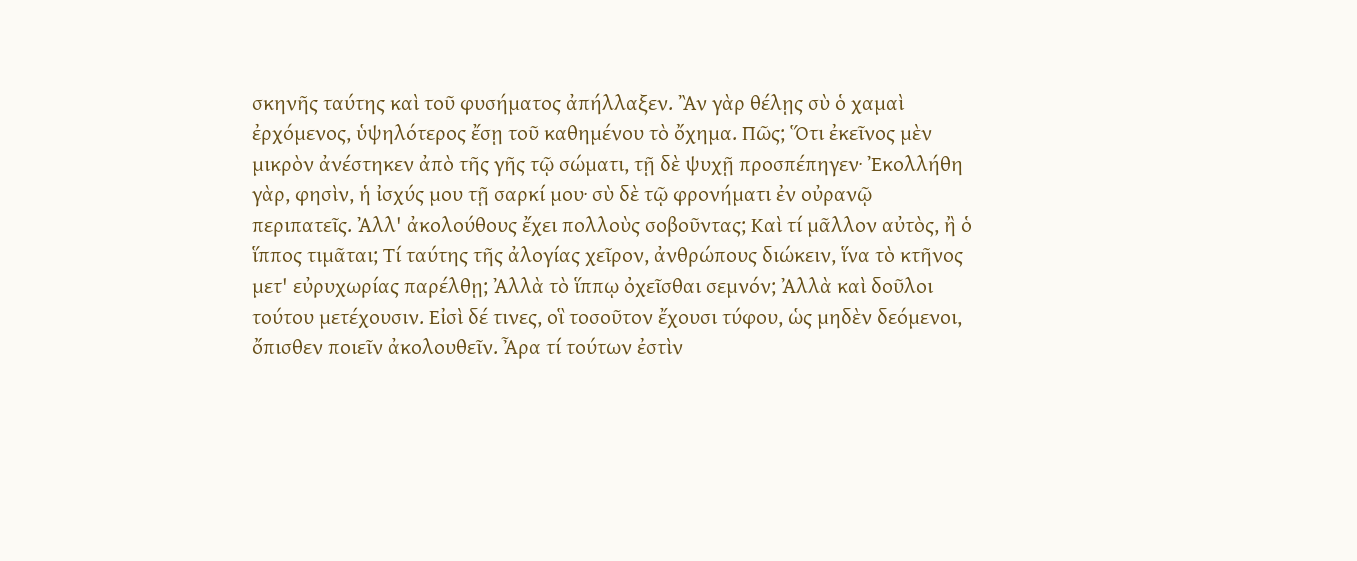σκηνῆς ταύτης καὶ τοῦ φυσήματος ἀπήλλαξεν. Ἂν γὰρ θέλῃς σὺ ὁ χαμαὶ ἐρχόμενος, ὑψηλότερος ἔσῃ τοῦ καθημένου τὸ ὄχημα. Πῶς; Ὅτι ἐκεῖνος μὲν μικρὸν ἀνέστηκεν ἀπὸ τῆς γῆς τῷ σώματι, τῇ δὲ ψυχῇ προσπέπηγεν· Ἐκολλήθη γὰρ, φησὶν, ἡ ἰσχύς μου τῇ σαρκί μου· σὺ δὲ τῷ φρονήματι ἐν οὐρανῷ περιπατεῖς. Ἀλλ' ἀκολούθους ἔχει πολλοὺς σοβοῦντας; Καὶ τί μᾶλλον αὐτὸς, ἢ ὁ ἵππος τιμᾶται; Τί ταύτης τῆς ἀλογίας χεῖρον, ἀνθρώπους διώκειν, ἵνα τὸ κτῆνος μετ' εὐρυχωρίας παρέλθῃ; Ἀλλὰ τὸ ἵππῳ ὀχεῖσθαι σεμνόν; Ἀλλὰ καὶ δοῦλοι τούτου μετέχουσιν. Εἰσὶ δέ τινες, οἳ τοσοῦτον ἔχουσι τύφου, ὡς μηδὲν δεόμενοι, ὄπισθεν ποιεῖν ἀκολουθεῖν. Ἆρα τί τούτων ἐστὶν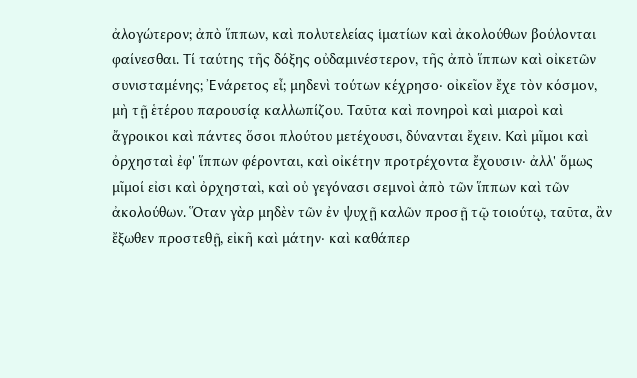ἀλογώτερον; ἀπὸ ἵππων, καὶ πολυτελείας ἱματίων καὶ ἀκολούθων βούλονται φαίνεσθαι. Τί ταύτης τῆς δόξης οὐδαμινέστερον, τῆς ἀπὸ ἵππων καὶ οἰκετῶν συνισταμένης; Ἐνάρετος εἶ; μηδενὶ τούτων κέχρησο· οἰκεῖον ἔχε τὸν κόσμον, μὴ τῇ ἑτέρου παρουσίᾳ καλλωπίζου. Ταῦτα καὶ πονηροὶ καὶ μιαροὶ καὶ ἄγροικοι καὶ πάντες ὅσοι πλούτου μετέχουσι, δύνανται ἔχειν. Καὶ μῖμοι καὶ ὀρχησταὶ ἐφ' ἵππων φέρονται, καὶ οἰκέτην προτρέχοντα ἔχουσιν· ἀλλ' ὅμως μῖμοί εἰσι καὶ ὀρχησταὶ, καὶ οὐ γεγόνασι σεμνοὶ ἀπὸ τῶν ἵππων καὶ τῶν ἀκολούθων. Ὅταν γὰρ μηδὲν τῶν ἐν ψυχῇ καλῶν προσῇ τῷ τοιούτῳ, ταῦτα, ἂν ἔξωθεν προστεθῇ, εἰκῆ καὶ μάτην· καὶ καθάπερ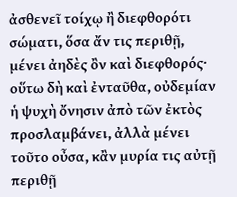ἀσθενεῖ τοίχῳ ἢ διεφθορότι σώματι, ὅσα ἄν τις περιθῇ, μένει ἀηδὲς ὂν καὶ διεφθορός· οὕτω δὴ καὶ ἐνταῦθα, οὐδεμίαν ἡ ψυχὴ ὄνησιν ἀπὸ τῶν ἐκτὸς προσλαμβάνει, ἀλλὰ μένει τοῦτο οὖσα, κἂν μυρία τις αὐτῇ περιθῇ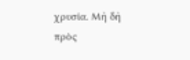χρυσία. Μὴ δὴ πρὸς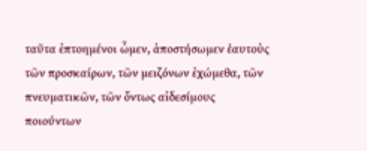ταῦτα ἐπτοημένοι ὦμεν, ἀποστήσωμεν ἑαυτοὺς τῶν προσκαίρων, τῶν μειζόνων ἐχώμεθα, τῶν πνευματικῶν, τῶν ὄντως αἰδεσίμους ποιούντων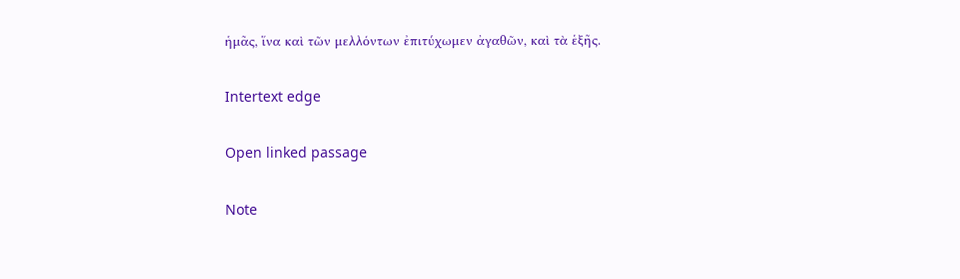ἡμᾶς, ἵνα καὶ τῶν μελλόντων ἐπιτύχωμεν ἀγαθῶν, καὶ τὰ ἑξῆς.

Intertext edge

Open linked passage

Note